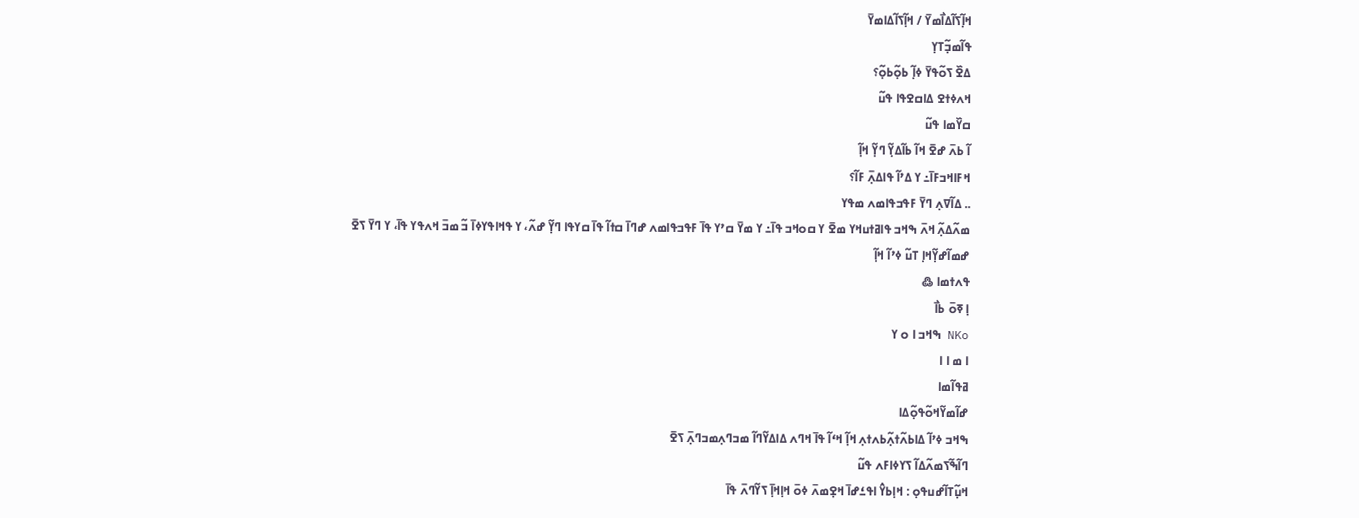ߞߊ߲߬ߖߊ߬ߡߊ߯ߘߌ߫ / ߞߊ߲߬ߖߊ߬ߡߊߘߌ߫
ߟߊ߬ߘߏ߲߬ߠߌ߲
ߡߐ߰ ߖߋ߬ߟߌ߫ ߦߊ߲߬ ߕߋ߲߬ߕߋ߲߬؟
ߞߍߦߙߐ ߡߊߛߐߟߊ ߟߎ߬
ߛߌ߰ߘߊ ߟߎ߬
ߊ߬ ߕߍ߫ ߝߐ߫ ߞߊ߬ ߕߊ߬ߡߌ߲߬ ߣߌ߲߬ ߞߊ߲߬
ߞߓߊߞߏߓߊ߫߸ ߌ ߡߴߊ߬ ߟߊߡߍ߲߫ ߓߊ߬؟
.. ߡߊ߬ߜߍ߲ ߣߌ߫ ߓߟߏߟߊߘߍ ߘߟߌ
ߘߍ߬ߡߍ߲߬ ߞߍ߫ ߒߞߏ ߟߊߥߙߎߞߌ ߘߐ߫ ߌ ߛߋߞߏ ߟߊ߫߸ ߌ ߘߌ߫ ߛߴߌ ߟߊ߫ ߓߟߏߟߊߘߍ ߝߣߊ߫ ߛߙߊ߬ ߟߊ߫ ߛߌߟߊ ߣߌ߲߬ ߝߍ߬، ߌ ߟߞߊߟߌߦߊ߫ ߏ߬ ߘߏ߫ ߞߍߟߌ ߟߊ߫، ߌ ߣߌ߫ ߖߐ߫
ߝߘߊ߬ߝߌ߲߬ߞߊ߲ ߠߎ߬ ߦߴߊ߬ ߞߊ߲߬
ߟߍߙߘߊ ߷
ߊ߲ ߧߋ߫ ߕߊ߯
NKo ߒߞߏ ߊ ߋ ߌ
ߊ ߘ ߊ ߊ
ߥߟߊ߬ߘߊ
ߝߊ߬ߘߌ߬ߞߋ߬ߟߋ߲߬ߡߊ
ߒߞߏ ߦߴߊ߬ ߡߊߕߍ߬ߙߍ߲߬ߕߍߙߍ߲ ߞߊ߲߬ ߞߵߊ߬ ߟߊ߫ ߞߣߍ ߡߊߡߌ߬ߣߊ߬ ߘߏߣߍ߲ߘߏߣߍ߲߫ ߖߐ߫
ߣߊ߬ߒ߬ߖߘߍ߬ߡߊ߬ ߖߌߦߊߓߍ ߟߎ߬
ߞߎ߲߬ߠߊ߬ߝߎߟߋ߲ : ߞߊ߲ߕߌ߮ ߊߟߑߝߊ߫ ߞߐ߲ߘߍ߫ ߦߋ߫ ߞߊ߲ߞߊ߲߫ ߖߌ߬ߣߍ߫ ߟߊ߫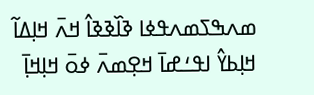ߘߍߒߖߘߍߟߦߊ ߢߊ߰ߢߢߊ߮ ߞߍ߫ ߞߊ߲ߡߊ߬
ߞߊ߲ߕߌ߮ ߊߟߑߝߊ߫ ߞߐ߲ߘߍ߫ ߦߋ߫ ߞߊ߲ߞߊ߲߫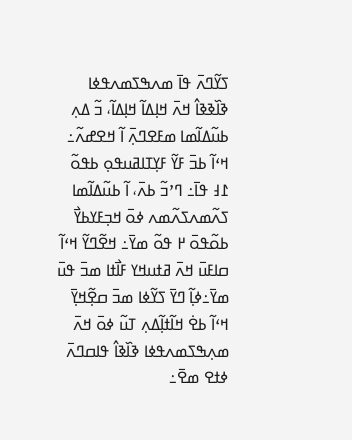ߖߌ߬ߣߍ߫ ߟߊ߫ ߘߍߒߖߘߍߟߦߊ ߢߊ߰ߢߢߊ߮ ߞߍ߫ ߞߊ߲ߡߊ߬ ߞߊ߲ߡߊ߬، ߏ߬ ߡߍ߲ ߕߎ߬ߡߊ߬ߘߊ ߘߓߐߣߍ߲߫ ߊ߬ ߞߐߝߍ߬߸ ߞߵߊ߬ ߕߏ߫ ߓߌ߬ ߓߌ߲ߠߊߥߎߟߋ߲ ߕߟߋ߬ ߁߃ ߟߊ߫߸ ߣߴߏ߬ ߕߍ߫، ߊ߬ ߕߎ߬ߡߊ߬ߘߊ ߖߍ߬ߘߍߖߍ߬ߘߍ ߦߋ߫ ߞߏ߲ߓߌߕߌ߯ ߕߋ߬ߟߋ߫ ߂ ߟߋ߬ ߘߌ߫߸ ߞߐ߬ߣߌ߬ ߞߵߊ߬ ߛߊߓߎ߫ ߞߍ߫ ߥߙߎߞߌ ߓߊ߯ߙߊ ߘߏ߫ ߟߎ߫ ߘߌ߫߸ߦߊ߲߬ ߣߌ߫ ߖߌ߬ߦߊ ߘߏ߫ ߛߐ߲߬ߞߌ߲߫ ߞߵߊ߬ ߕߐ߭ ߞߊ߬ߙߊ߲߬ߡߍ߲ ߠߎ߬ ߦߋ߫ ߞߍ߫ ߘߍ߲ߒߖߘߍߟߦߊ ߢߊ߰ߢߊ߮ ߟߊߛߣߍ߫ ߦߙߐ ߘߐ߫߸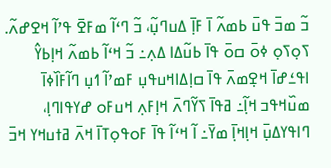ߏ߬ ߘߏ߫ ߟߎ߫ ߕߘߍ߬ ߊ߫ ߓߊ߲߫ ߡߎߣߎ߲߬، ߏ߬ ߣߵߊ߬ ߘߓߐ߫ ߟߴߊ߬ ߞߐߝߍ߬. ߖߋ߲ߖߋ߲ ߦߋ߫ ߛߋ߫ ߟߊ߫ ߕߎ߬ߡߊ ߡߍ߲߸ ߏ߬ ߞߵߊ߬ ߕߘߍ߬ ߞߊ߲ߕߌ߮ ߊߟߑߝߊ߫ ߞߐ߲ߘߍ߫ ߟߊ߫ ߛߊ߲ߡߊߞߎߟߎ߲ ߓߘߴߊ߬ ߗߎ߲ ߣߊ߬ߓߊ߰ߦߊ߫ ߘߎ߰ߞߟߏ ߞߊ߲߬߸ ߥߟߊ߫ ߖߌ߬ߣߍ߫ ߞߊ߲ߓߍ߲ ߞߎߓߋ ߝߌߟߊߣߊ߲، ߣߊߟߌߡߎ߲߫ ߞߊ߲ߞߊ߲߫ ߘߌ߫߸ ߊ߬ ߞߵߊ߬ ߟߊ߫ ߓߋߟߋ߲ߠߊ߫ ߞߍ߫ ߥߙߎߞߌ ߞߏ߫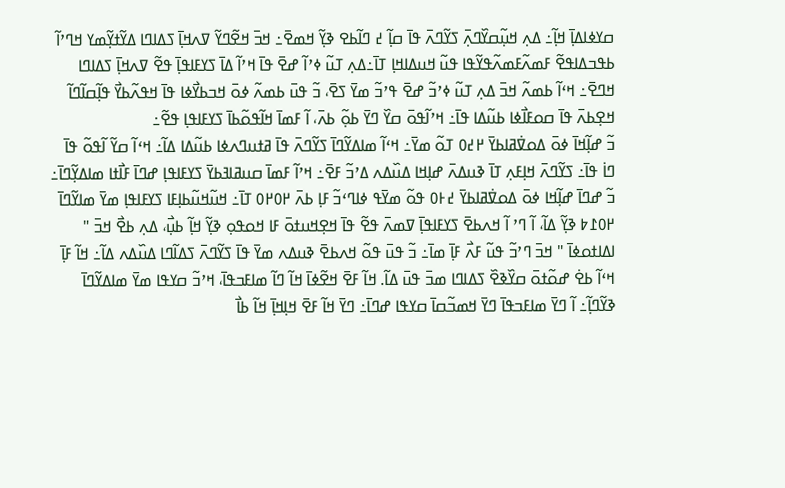ߛߌߦߊߡߊ߲߫ ߞߊ߲߬߸ ߡߍ߲ ߞߎ߲߬ߛߌ߰ߣߍ߲߫ ߖߌ߬ߣߍ߫ ߟߊ߫ ߛߊ߲߬ ߄ ߣߊ߬ߕߐ ߢߌ߲߬ ߞߘߐ߫߸ ߞߏ߫ ߞߐ߬ߣߌ߬ ߜߍߞߊ߲߫ ߖߡߊߣߊ ߡߌ߬ߙߌ߲߬ߘߌ ߞߣߴߊ߬ ߕߟߏߡߊߟߐ߬ ߓߘߍ߬ߓߘߍ߬ߟߌ߬ߟߊ ߟߎ߬ ߞߎߡߊߞߊ߲ ߠߊ߫߸ߡߍ߲ ߠߎ߬ ߦߴߊ߬ ߝߐ߫ ߟߊ߫ ߞߴߊ߬ ߡߊ߫ ߖߌߓߊߟߊ߲߫ ߟߐ߬ ߜߍߞߊ߲߫ ߖߡߊߣߊ ߞߣߐ߫߸ ߞߵߊ߬ ߕߘߍ߬ ߞߏ߫ ߡߍ߲ ߠߎ߬ ߦߴߏ߬ ߝߐ߫ ߟߴߏ߬ ߘߌ߫ ߖߐ߫، ߏ߬ ߟߎ߫ ߕߘߍ߬ ߦߋ߫ ߞߏߕߌ߯ߦߊ ߟߊ߫ ߞߟߍ߬ߕߌ߯ ߟߊ߲߬ߛߊ߬ߣߊ߬ ߞߐ߲ߕߍ߫ ߟߊ߫ ߛߋߓߊ߯ߦߊ ߕߎ߬ߡߊ ߟߊ߫߸ ߞߴߊ߬ߟߋ߫ ߛߌ߰ ߣߌ߫ ߕߋ߲߬ ߕߍ߫، ߊ߬ ߓߘߊ߫ ߞߊ߬ߟߋ߬ߕߊ߫ ߖߌߓߊߟߊ߲ ߟߐ߬߸
ߏ߬ ߝߊ߲߬ߞߊ߫ ߦߋ߫ ߡߋߜ߭ߥߊߕߌ߫ ߂߄߀ ߠߋ߬ ߘߌ߫߸ ߞߵߊ߬ ߘߊߡߌ߬ߣߊ߫ ߖߌ߬ߣߍ߫ ߟߊ߫ ߥߙߎߣߍߦߊ ߕߎ߬ߡߊ ߡߊ߬߸ ߞߵߊ߬ ߛߌ߬ ߊ߬ߟߋ߬ ߟߊ߫ ߣߊ߭ ߟߊ߫߸ ߖߌ߬ߣߍ߫ ߞߊ߲ߓߍ߲ ߠߊ߫ ߢߎߡߍ߫ ߝߊ߲ߞߊ ߡߎ߰ߡߍ ߡߴߏ߬ ߓߐ߫߸ ߞߴߊ߬ ߓߘߊ߫ ߛߎߥߊߔߕߌ߫ ߖߌߓߊߟߊ߲ ߝߣߊ߫ ߓߊ߯ߙߊ ߘߊߡߌ߲߬ߣߊ߫߸ ߏ߬ ߝߣߊ߫ ߝߊ߲߬ߞߊ ߦߋ߫ ߡߋߜ߭ߥߊߕߌ߫ ߄߅߀ ߟߋ߬ ߘߌ߫ߟ ߦߊߣߵߏ߬ ߓߊ߲ ߕߍ߫ ߂߀߂߀ ߠߊ߫߸ ߞߎ߬ߞߎ߬ߕߊ߲ߓߊ ߖߌߓߊߟߊ߲ ߘߌ߫ ߘߊߌ߬ߣߊ߫ ߂߀߁߈ ߢߌ߲߬ ߡߊ߬، ߊ߬ ߣߴ ߊ߬ ߞߍߕߐ߫ ߖߌߓߊߟߊ߲߫ ߜߘߍ߫ ߟߐ߬ ߟߊ߫ ߞߐ߲ߞߎߙߋ߫ ߓߊ ߞߋߟߋ߲ ߢߌ߲߬ ߞߊ߲߬ ߕߎ߲߯، ߡߍ߲ ߕߐ߯ ߞߏ߫ " ߊߡߊߙߋߦߊ߫ " ߞߏ߫ ߣߴߏ߬ ߟߎ߬ ߓߍ߯ ߓߊ߲߫ ߘߊ߫߸ ߏ߬ ߟߎ߫ ߟߋ߬ ߞߍߕߐ߫ ߢߎߡߍ ߘߌ߫ ߟߊ߫ ߖߌ߬ߣߍ߫ ߖߡߊ߬ߣߊ ߡߎ߰ߡߍ ߡߊ߬߸ ߞߊ߬ ߓߊ߲߫ ߞߵߊ߬ ߕߐ߭ ߝߋ߬ߙߋ߫ ߛߌ߰ߢߐ߰ ߖߡߊߣߊ ߘߏ߫ ߟߎ߫ ߡߊ߬. ߞߊ߬ ߓߐ߫ ߞߐ߬ߦߊ߫ ߞߊ߬ ߣߊ߬ ߘߊߓߏߟߊ߫، ߞߴߏ߬ ߛߌߟߊ ߘߌ߫ ߘߊߡߌ߬ߣߊ߫ ߢߌ߬ߣߊ߲߬߸ ߊ߬ ߣߌ߫ ߘߊߓߏߟߊ߫ ߣߌ߫ ߞߘߏ߬ߛߊ߫ ߛߌߟߊ ߝߣߊ߫߸ ߣߌ߫ ߞߊ߬ ߓߐ߫ ߞߊ߲ߞߊ߲߫ ߞߊ߬ ߕߊ߯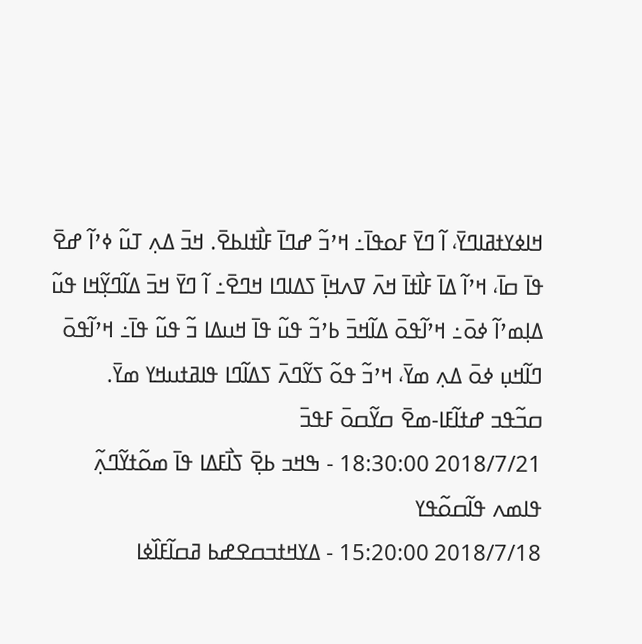ߞߊߦߌߙߥߊߣߌ߫، ߊ߬ ߣߌ߫ ߓߋߟߊ߫߸ ߞߴߏ߬ ߝߣߊ߫ ߓߊ߯ߙߊߕߐ߫. ߞߏ߫ ߡߍ߲ ߠߎ߬ ߦߴߊ߬ ߝߐ߫ ߟߊ߫ ߛߊ߫، ߞߴߊ߬ ߡߊ߫ ߓߊ߯ߙߊ߫ ߞߍ߫ ߜߍߞߊ߲߫ ߖߡߊߣߊ ߞߣߐ߫߸ ߊ߬ ߣߌ߫ ߞߏ߫ ߡߊ߬ߣߌ߲߬ߞߊ ߟߎ߬ ߡߊ߲ߘߴߊ߬ ߦߋ߫߸ ߞߴߊ߬ߟߋ߫ ߡߊ߬ߞߏ߫ ߕߴߏ߬ ߟߎ߬ ߟߊ߫ ߞߎߡߊ ߏ߬ ߟߎ߬ ߟߊ߫߸ ߞߴߊ߬ߟߋ߫ ߣߊ߬ߞߎ߲ ߦߋ߫ ߡߍ߲ ߘߌ߫، ߞߴߏ߬ ߟߋ߬ ߖߌ߬ߣߍ߫ ߖߡߊ߬ߣߊ ߟߊߥߙߎߞߌ ߘߌ߫.
ߛߏ߬ߟߏ ߝߙߊ߬ߓߊ-ߘߐ߫ ߛߌ߬ߛߋ߫ ߓߟߏ߫
2018/7/21 18:30:00 - ߒߞߏ ߕߐ߲߫ ߖߊ߯ߓߡߊ ߟߊ߫ ߘߋ߬ߙߌ߬ߣߍ߲߬ ߟߊߘߍ ߟߊ߬ߛߋ߬ߟߌ
2018/7/18 15:20:00 - ߡߌߞߙߏߛߐߝߕ ߥߛߊ߬ߓߊ߰ߦߊ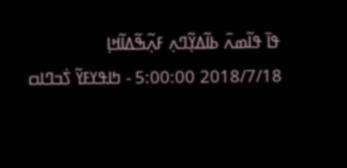ߟߊ߫ ߟߊ߬ߘߍ߫ ߕߊ߬ߡߌ߲߬ߣߍ߲ ߓߍ߲߬ߒ߬ߡߊ߬ߞߊ߲
2018/7/18 5:00:00 - ߤߊߟߌߓߌ߬ ߖ߭ߏߣߊߛ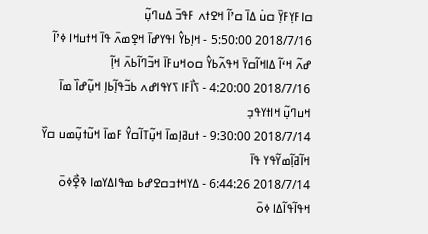ߛߊߓߌ߲ߓߌ߲߫ ߛߎ߭ ߡߊ߫ ߛߴߊ߬ ߞߐߙߍ ߓߟߏ߫ ߡߎߣߎ߲߬
2018/7/16 5:50:00 - ߞߊ߲ߕߌ߮ ߊߟߌߝߊ߫ ߞߐ߲ߘߍ߫ ߟߊ߫ ߞߙߎߞߊ ߦߴߊ߬ ߝߍ߬ ߞߵߊ߬ ߡߊߞߊ߬ߛߌ߫ ߞߟߍ߬ߕߌ߮ ߛߋߞߎߓߊ߫ ߞߏ߬ߣߊ߬ߕߍ߫ ߞߊ߲߬
2018/7/16 4:20:00 - ߖߊ߯ߓߊ ߖߌߟߊߝߍ ߕߏ߬ߟߊ߲߬ߕߊ߲ ߞߎ߲߬ߝߊ߰ ߘߊ߫ ߞߎߣߎ߲߬ ߞߊߙߌߟߏ߲
2018/7/14 9:30:00 - ߙߎߥߊ߲ߘߊ߫ ߞߎ߲߬ߠߊ߬ߛߌ߮ ߓߘߊ߫ ߞߎ߬ߙߎ߲߬ߘߎ ߛߌ߰ ߞߊ߬ߥߊ߲߬ߘߌ߬ߟߌ ߟߊ߫
2018/7/14 6:44:26 - ߡߌߞߙߏߛߐߝߕ ߘߟߊߡߌߘߊ ߢߐ߲߯ߦߋ߫ ߞߟߊ߬ߟߊ߬ߡߊ ߦߋ߫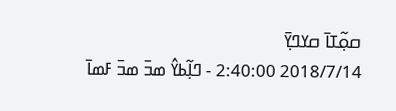ߛߋ߲߬ߠߊ߫ ߛߌߣߌ߲߫
2018/7/14 2:40:00 - ߣߊ߲߬ߕߌ߮ ߘߏ߫ ߘߏ߫ ߓߘߊ߫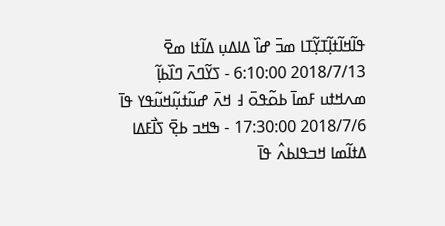ߟߊ߬ߞߊ߬ߙߊ߲߬ߠߌ߲߬ߠߊ ߘߏ߫ ߝߊ߰ ߡߊߡߎ߲ ߡߊ߬ߙߊ ߘߐ߫
2018/7/13 6:10:00 - ߖߌ߬ߣߍ߫ ߣߊ߰ߕߊ߲߬ ߘߍߞߙߎ ߓߘߊ߫ ߕߋ߬ߟߋ߫ ߃ ߞߍ߫ ߝߎ߬ߙߎ߲߬ߞߎ߬ߟߌ ߟߊ߫
2018/7/6 17:30:00 - ߒߞߏ ߕߐ߲߫ ߖߊ߯ߓߡߊ ߡߙߊ߬ߘߊ ߞߏߟߊߕߍ߮ ߟߊ߫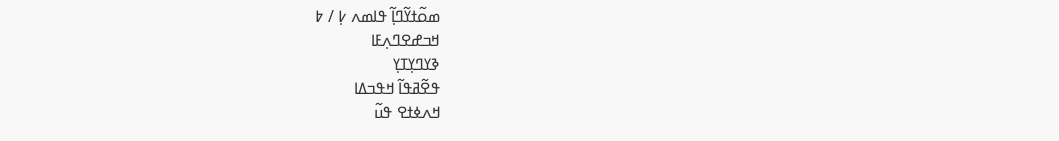ߘߋ߬ߙߌ߬ߣߊ߲߬ ߟߊߘߍ ߇߲ / ߈
ߞߏߝߐߣߍ߲ߓߊ
ߢߌߣߌ߲ߠߌ߲
ߟߐ߬ߥߟߊ߬ ߞߟߏߡߊ
ߞߍߦߙߐ ߟߎ߬